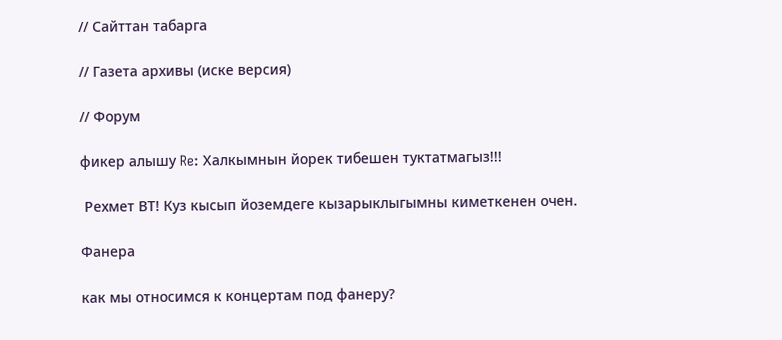// Сайттан табарга

// Газета архивы (иске версия)

// Форум

фикер алышу Re: Халкымнын йорек тибешен туктатмагыз!!!

 Рехмет ВТ! Куз кысып йоземдеге кызарыклыгымны киметкенен очен.

Фанера

как мы относимся к концертам под фанеру?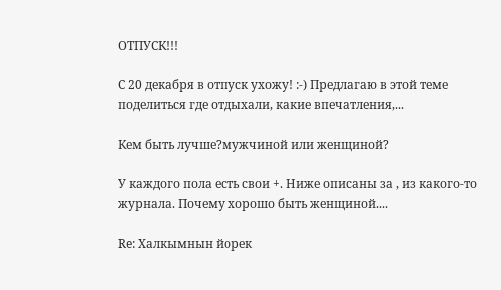ОТПУСК!!!

С 20 декабря в отпуск ухожу! :-) Предлагаю в этой теме поделиться где отдыхали, какие впечатления,...

Кем быть лучше?мужчиной или женщиной?

У каждого пола есть свои +. Ниже описаны за , из какого-то журнала. Почему хорошо быть женщиной....

Re: Халкымнын йорек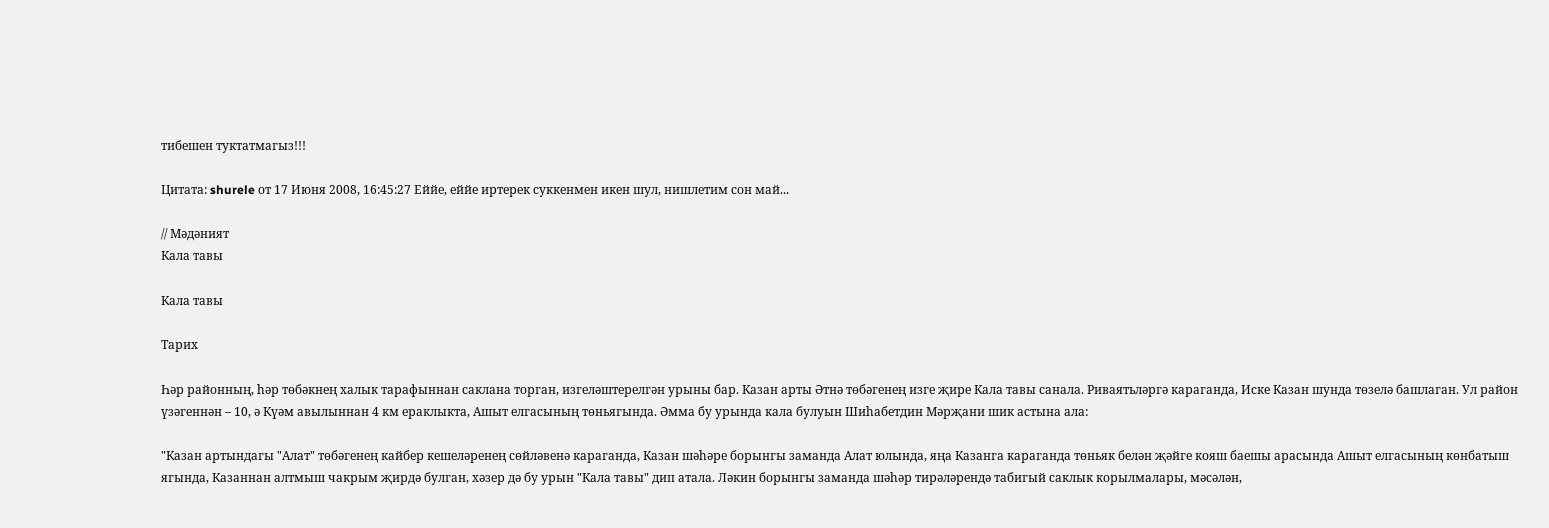тибешен туктатмагыз!!!

Цитата: shurele от 17 Июня 2008, 16:45:27 Еййе, еййе иртерек суккенмен икен шул, нишлетим сон май...

// Мәдәният
Кала тавы

Кала тавы

Тарих

Һәр районның, һәр төбәкнең халык тарафыннан саклана торган, изгеләштерелгән урыны бар. Казан арты Әтнә төбәгенең изге җире Кала тавы санала. Риваятьләргә караганда, Иске Казан шунда төзелә башлаган. Ул район үзәгеннән – 10, ә Күәм авылыннан 4 км ераклыкта, Ашыт елгасының төньягында. Әмма бу урында кала булуын Шиһабетдин Мәрҗани шик астына ала:

"Казан артындагы "Алат" төбәгенең кайбер кешеләренең сөйләвенә караганда, Казан шәһәре борынгы заманда Алат юлында, яңа Казанга караганда төньяк белән җәйге кояш баешы арасында Ашыт елгасының көнбатыш ягында, Казаннан алтмыш чакрым җирдә булган, хәзер дә бу урын "Кала тавы" дип атала. Ләкин борынгы заманда шәһәр тирәләрендә табигый саклык корылмалары, мәсәлән,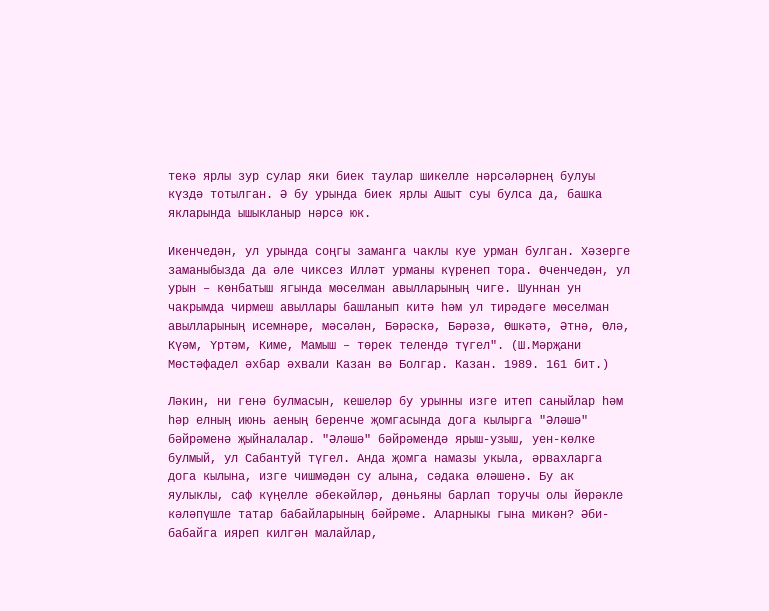текә ярлы зур сулар яки биек таулар шикелле нәрсәләрнең булуы күздә тотылган. Ә бу урында биек ярлы Ашыт суы булса да, башка якларында ышыкланыр нәрсә юк.

Икенчедән, ул урында соңгы заманга чаклы куе урман булган. Хәзерге заманыбызда да әле чиксез Илләт урманы күренеп тора. Өченчедән, ул урын – көнбатыш ягында мөселман авылларының чиге. Шуннан ун чакрымда чирмеш авыллары башланып китә һәм ул тирәдәге мөселман авылларының исемнәре, мәсәлән, Бәрәскә, Бәрәзә, Өшкәтә, Әтнә, Өлә, Күәм, Үртәм, Киме, Мамыш – төрек телендә түгел". (Ш.Мәрҗани Мөстәфадел әхбар әхвали Казан вә Болгар. Казан. 1989. 161 бит.)

Ләкин, ни генә булмасын, кешеләр бу урынны изге итеп саныйлар һәм һәр елның июнь аеның беренче җомгасында дога кылырга "Әләшә" бәйрәменә җыйналалар. "Әләшә" бәйрәмендә ярыш-узыш, уен-көлке булмый, ул Сабантуй түгел. Анда җомга намазы укыла, әрвахларга дога кылына, изге чишмәдән су алына, сәдака өләшенә. Бу ак яулыклы, саф күңелле әбекәйләр, дөньяны барлап торучы олы йөрәкле кәләпүшле татар бабайларының бәйрәме. Аларныкы гына микән? Әби-бабайга ияреп килгән малайлар,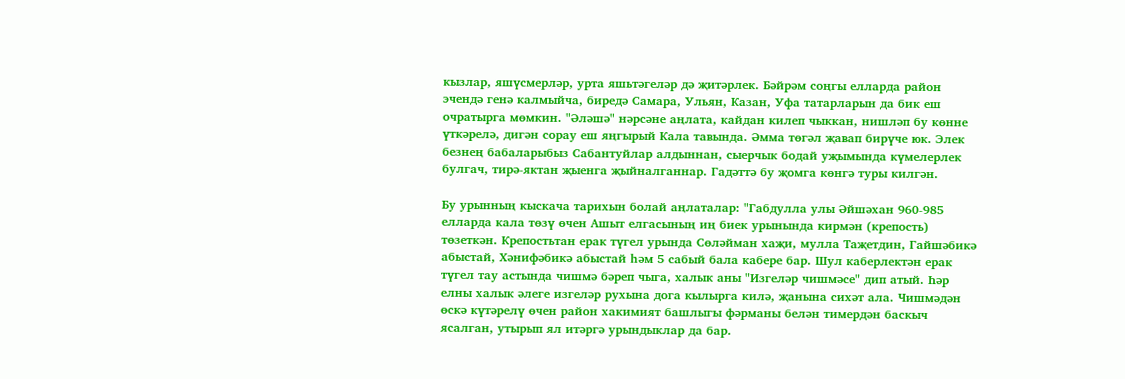кызлар, яшүсмерләр, урта яшьтәгеләр дә җитәрлек. Бәйрәм соңгы елларда район эчендә генә калмыйча, биредә Самара, Ульян, Казан, Уфа татарларын да бик еш очратырга мөмкин. "Әләшә" нәрсәне аңлата, кайдан килеп чыккан, нишләп бу көнне үткәрелә, дигән сорау еш яңгырый Кала тавында. Әмма төгәл җавап бирүче юк. Элек безнең бабаларыбыз Сабантуйлар алдыннан, сыерчык бодай уҗымында күмелерлек булгач, тирә-яктан җыенга җыйналганнар. Гадәттә бу җомга көнгә туры килгән.

Бу урынның кыскача тарихын болай аңлаталар: "Габдулла улы Әйшәхан 960-985 елларда кала төзү өчен Ашыт елгасының иң биек урынында кирмән (крепость) төзеткән. Крепостьтан ерак түгел урында Сөләйман хаҗи, мулла Таҗетдин, Гайшәбикә абыстай, Хәнифәбикә абыстай һәм 5 сабый бала кабере бар. Шул каберлектән ерак түгел тау астында чишмә бәреп чыга, халык аны "Изгеләр чишмәсе" дип атый. Һәр елны халык әлеге изгеләр рухына дога кылырга килә, җанына сихәт ала. Чишмәдән өскә күтәрелү өчен район хакимият башлыгы фәрманы белән тимердән баскыч ясалган, утырып ял итәргә урындыклар да бар.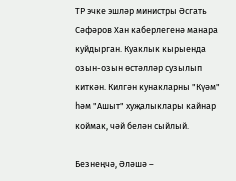ТР эчке эшләр министры Әсгать Сәфәров Хан каберлегенә манара куйдырган. Куаклык кырыенда озын-озын өстәлләр сузылып киткән. Килгән кунакларны "Күәм" һәм "Ашыт" хуҗалыклары кайнар коймак, чәй белән сыйлый.

Безнеңчә, Әләшә –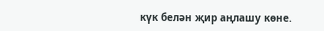күк белән җир аңлашу көне.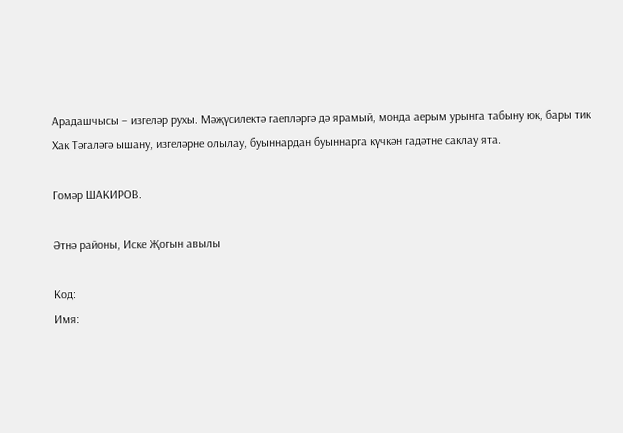Арадашчысы – изгеләр рухы. Мәҗүсилектә гаепләргә дә ярамый, монда аерым урынга табыну юк, бары тик Хак Тәгаләгә ышану, изгеләрне олылау, буыннардан буыннарга күчкән гадәтне саклау ята.

Гомәр ШАКИРОВ.

Әтнә районы, Иске Җогын авылы

Код:
Имя: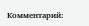Комментарий: